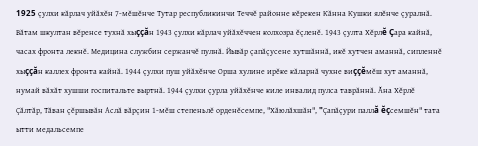1925 çулхи кăрлач уйăхĕн 7-мĕшĕнче Тутар республикинчи Теччĕ районне кĕрекен Кăнна Кушки ялĕнче çуралнă. Вăтам шкултан вĕренсе тухнă хыççăн 1943 çулхи кăрлач уйăхĕччен колхозра ĕçленĕ. 1943 çулта Хĕрлĕ Çара кайнă, часах фронта лекнĕ. Медицина службин сержанчĕ пулнă. Йывăр çапăçусене хутшăннă, икĕ хутчен аманнă, сипленнĕ хыççăн каллех фронта кайнă. 1944 çулхи пуш уйăхĕнче Орша хулине ирĕке кăларнă чухне виççĕмĕш хут аманнă, нумай вăхăт хушши госпитальте выртнă. 1944 çулхи çурла уйăхĕнче киле инвалид пулса таврăннă. Ăна Хĕрлĕ Çăлтăр, Тăван çĕршывăн Аслă вăрçин 1-мĕш степеньлĕ орденĕсемпе, "Хăюлăхшăн", "Çапăçури паллă ĕçсемшĕн" тата ытти медальсемпе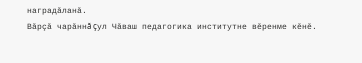наградăланă.
Вăрçă чарăннă çул Чăваш педагогика институтне вĕренме кĕнĕ.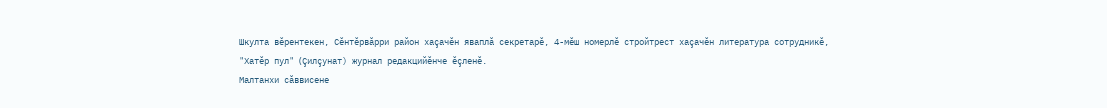Шкулта вĕрентекен, Сĕнтĕрвăрри район хаçачĕн яваплă секретарĕ, 4-мĕш номерлĕ стройтрест хаçачĕн литература сотрудникĕ, "Хатĕр пул" (Çилçунат) журнал редакцийĕнче ĕçленĕ.
Малтанхи сăввисене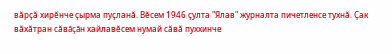вăрçă хирĕнче çырма пуçланă. Вĕсем 1946 çулта "Ялав" журналта пичетленсе тухнă. Çак вăхăтран сăвăçăн хайлавĕсем нумай сăвă пуххинче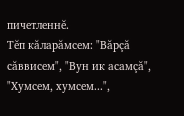пичетленнĕ.
Тĕп кăларăмсем: "Вăрçă сăввисем", "Вун ик асамçă", "Хумсем, хумсем...",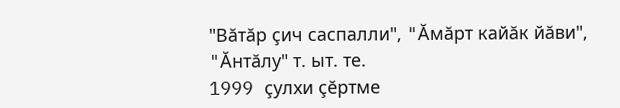"Вăтăр çич саспалли", "Ăмăрт кайăк йăви", "Ăнтăлу" т. ыт. те.
1999 çулхи çĕртме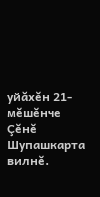уйăхĕн 21-мĕшĕнче Çĕнĕ Шупашкарта вилнĕ.